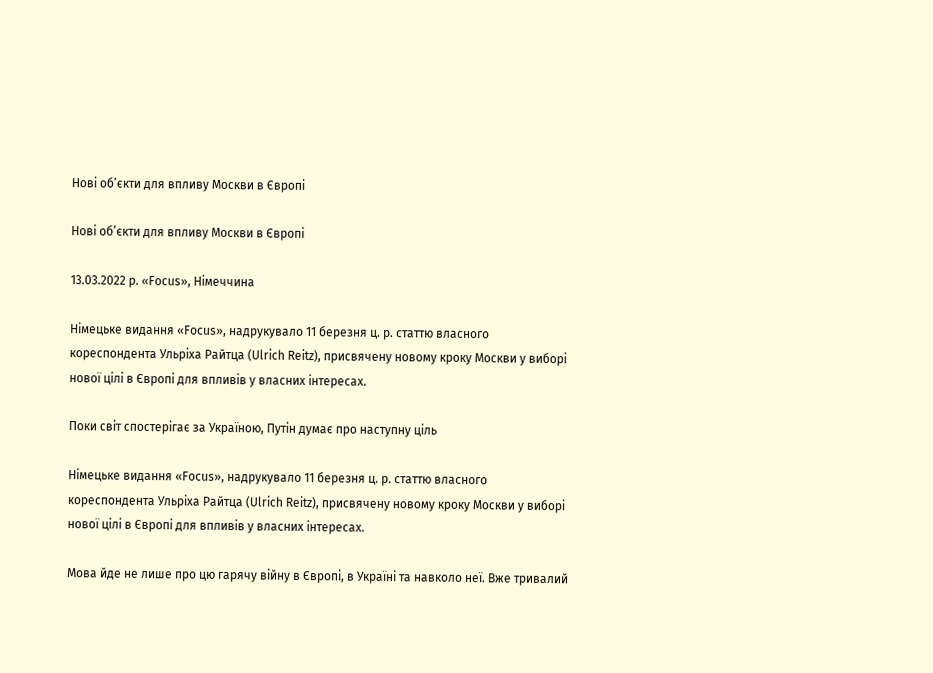Нові об’єкти для впливу Москви в Європі

Нові об’єкти для впливу Москви в Європі

13.03.2022 р. «Focus», Німеччина

Німецьке видання «Focus», надрукувало 11 березня ц. р. статтю власного кореспондента Ульріха Райтца (Ulrich Reitz), присвячену новому кроку Москви у виборі нової цілі в Європі для впливів у власних інтересах.

Поки світ спостерігає за Україною, Путін думає про наступну ціль

Німецьке видання «Focus», надрукувало 11 березня ц. р. статтю власного кореспондента Ульріха Райтца (Ulrich Reitz), присвячену новому кроку Москви у виборі нової цілі в Європі для впливів у власних інтересах.

Мова йде не лише про цю гарячу війну в Європі, в Україні та навколо неї. Вже тривалий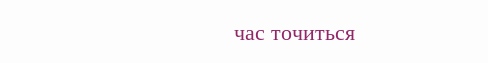час точиться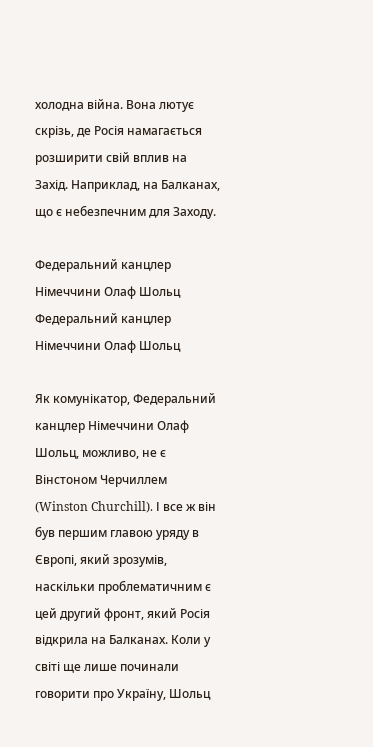холодна війна. Вона лютує скрізь, де Росія намагається розширити свій вплив на Захід. Наприклад, на Балканах, що є небезпечним для Заходу.

Федеральний канцлер Німеччини Олаф Шольц
Федеральний канцлер Німеччини Олаф Шольц

Як комунікатор, Федеральний канцлер Німеччини Олаф Шольц, можливо, не є Вінстоном Черчиллем (Winston Churchill). І все ж він був першим главою уряду в Європі, який зрозумів, наскільки проблематичним є цей другий фронт, який Росія відкрила на Балканах. Коли у світі ще лише починали говорити про Україну, Шольц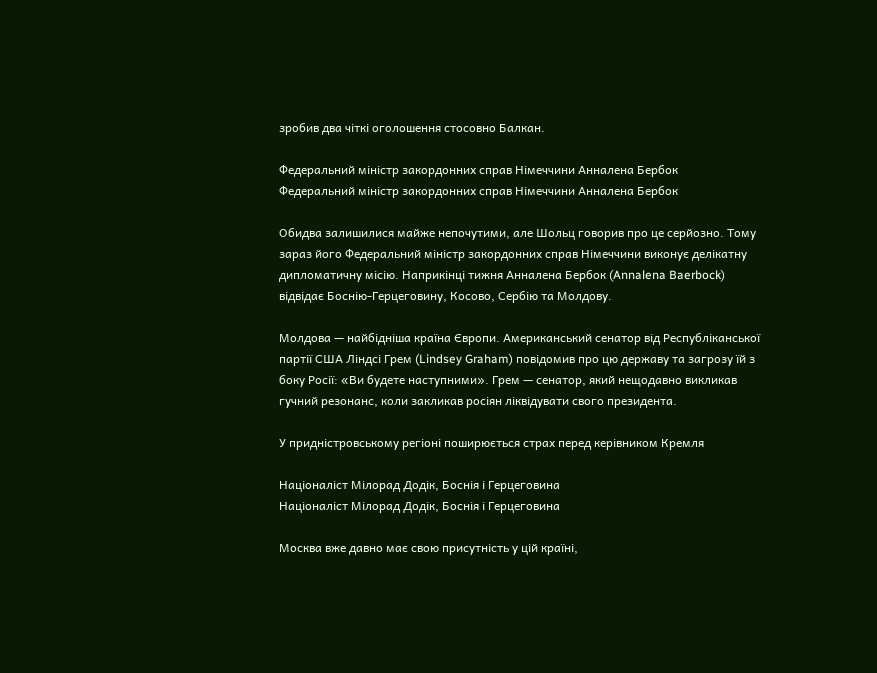зробив два чіткі оголошення стосовно Балкан.

Федеральний міністр закордонних справ Німеччини Анналена Бербок
Федеральний міністр закордонних справ Німеччини Анналена Бербок

Обидва залишилися майже непочутими, але Шольц говорив про це серйозно. Тому зараз його Федеральний міністр закордонних справ Німеччини виконує делікатну дипломатичну місію. Наприкінці тижня Анналена Бербок (Annalena Baerbock) відвідає Боснію-Герцеговину, Косово, Сербію та Молдову.

Молдова — найбідніша країна Європи. Американський сенатор від Республіканської партії США Ліндсі Грем (Lindsey Graham) повідомив про цю державу та загрозу їй з боку Росії: «Ви будете наступними». Грем — сенатор, який нещодавно викликав гучний резонанс, коли закликав росіян ліквідувати свого президента.

У придністровському регіоні поширюється страх перед керівником Кремля

Націоналіст Мілорад Додік, Боснія і Герцеговина
Націоналіст Мілорад Додік, Боснія і Герцеговина

Москва вже давно має свою присутність у цій країні,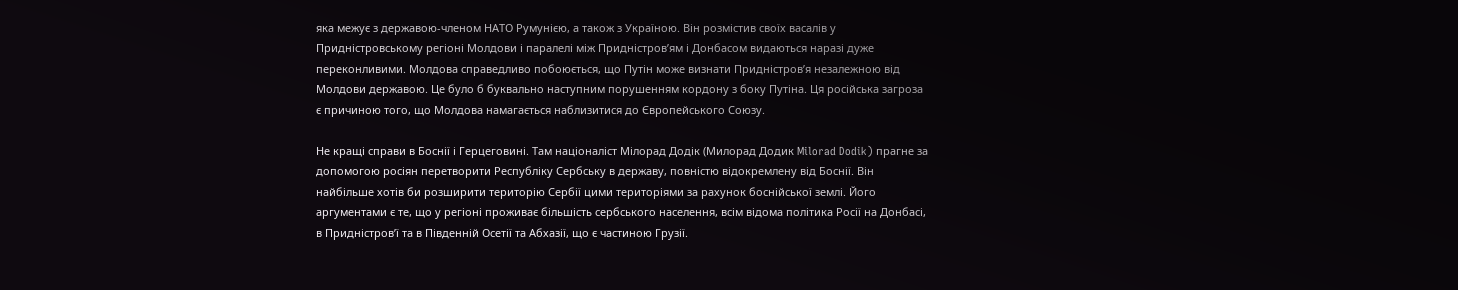яка межує з державою-членом НАТО Румунією, а також з Україною. Він розмістив своїх васалів у Придністровському регіоні Молдови і паралелі між Придністров’ям і Донбасом видаються наразі дуже переконливими. Молдова справедливо побоюється, що Путін може визнати Придністров’я незалежною від Молдови державою. Це було б буквально наступним порушенням кордону з боку Путіна. Ця російська загроза є причиною того, що Молдова намагається наблизитися до Європейського Союзу.

Не кращі справи в Боснії і Герцеговині. Там націоналіст Мілорад Додік (Милорад Додик Milorad Dodik) прагне за допомогою росіян перетворити Республіку Сербську в державу, повністю відокремлену від Боснії. Він найбільше хотів би розширити територію Сербії цими територіями за рахунок боснійської землі. Його аргументами є те, що у регіоні проживає більшість сербського населення, всім відома політика Росії на Донбасі, в Придністров’ї та в Південній Осетії та Абхазії, що є частиною Грузії.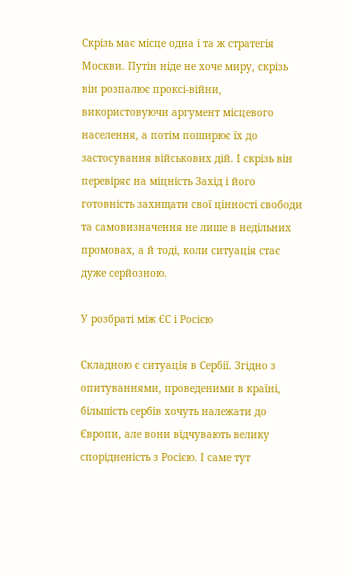Скрізь має місце одна і та ж стратегія Москви. Путін ніде не хоче миру, скрізь він розпалює проксі-війни, використовуючи аргумент місцевого населення, а потім поширює їх до застосування військових дій. І скрізь він перевіряє на міцність Захід і його готовність захищати свої цінності свободи та самовизначення не лише в недільних промовах, а й тоді, коли ситуація стає дуже серйозною.

У розбраті між ЄС і Росією

Складною є ситуація в Сербії. Згідно з опитуваннями, проведеними в країні, більшість сербів хочуть належати до Європи, але вони відчувають велику спорідненість з Росією. І саме тут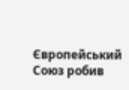Європейський Союз робив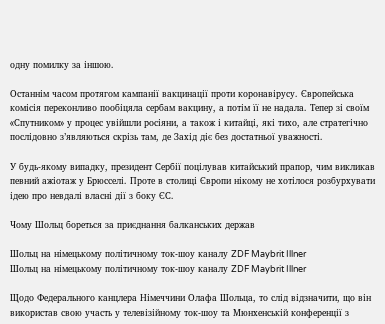одну помилку за іншою.

Останнім часом протягом кампанії вакцинації проти коронавірусу. Європейська комісія переконливо пообіцяла сербам вакцину, а потім її не надала. Тепер зі своїм «Спутником» у процес увійшли росіяни, а також і китайці, які тихо, але стратегічно послідовно з’являються скрізь там, де Захід діє без достатньої уважності.

У будь-якому випадку, президент Сербії поцілував китайський прапор, чим викликав певний ажіотаж у Брюсселі. Проте в столиці Європи нікому не хотілося розбурхувати ідею про невдалі власні дії з боку ЄС.

Чому Шольц бореться за приєднання балканських держав

Шольц на німецькому політичному ток-шоу каналу ZDF Maybrit Illner
Шольц на німецькому політичному ток-шоу каналу ZDF Maybrit Illner

Щодо Федерального канцлера Німеччини Олафа Шольца, то слід відзначити, що він використав свою участь у телевізійному ток-шоу та Мюнхенській конференції з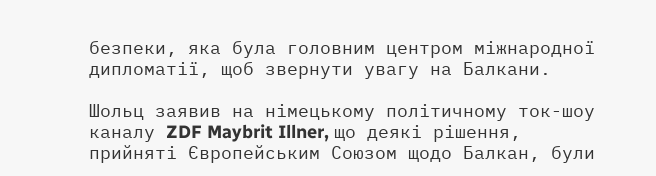безпеки, яка була головним центром міжнародної дипломатії, щоб звернути увагу на Балкани.

Шольц заявив на німецькому політичному ток-шоу каналу ZDF Maybrit Illner, що деякі рішення, прийняті Європейським Союзом щодо Балкан, були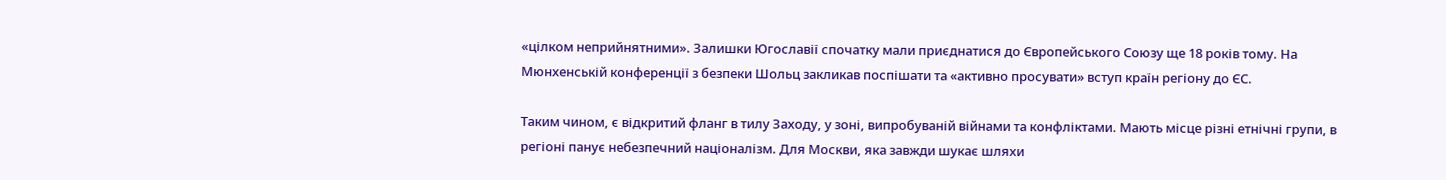«цілком неприйнятними». Залишки Югославії спочатку мали приєднатися до Європейського Союзу ще 18 років тому. На Мюнхенській конференції з безпеки Шольц закликав поспішати та «активно просувати» вступ країн регіону до ЄС.

Таким чином, є відкритий фланг в тилу Заходу, у зоні, випробуваній війнами та конфліктами. Мають місце різні етнічні групи, в регіоні панує небезпечний націоналізм. Для Москви, яка завжди шукає шляхи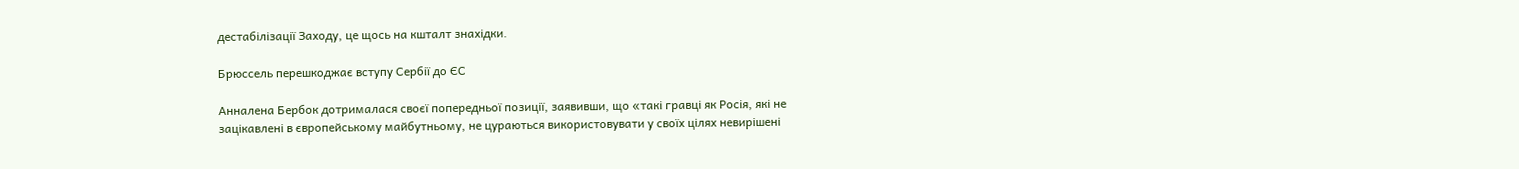дестабілізації Заходу, це щось на кшталт знахідки.

Брюссель перешкоджає вступу Сербії до ЄС

Анналена Бербок дотрималася своєї попередньої позиції, заявивши, що «такі гравці як Росія, які не зацікавлені в європейському майбутньому, не цураються використовувати у своїх цілях невирішені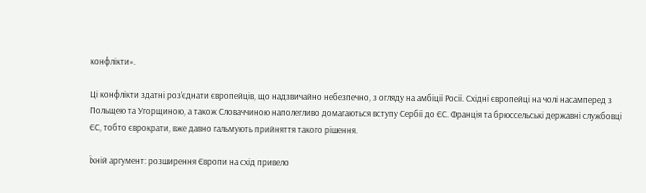конфлікти».

Ці конфлікти здатні роз’єднати європейців, що надзвичайно небезпечно, з огляду на амбіції Росії. Східні європейці на чолі насамперед з Польщею та Угорщиною, а також Словаччиною наполегливо домагаються вступу Сербії до ЄС. Франція та брюссельські державні службовці ЄС, тобто єврократи, вже давно гальмують прийняття такого рішення.

Їхній аргумент: розширення Європи на схід привело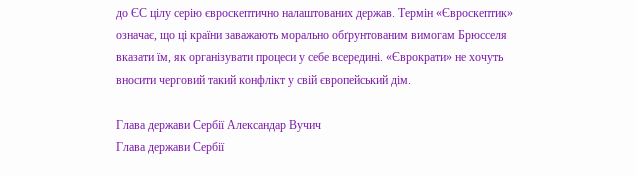до ЄС цілу серію євроскептично налаштованих держав. Термін «Євроскептик» означає, що ці країни заважають морально обґрунтованим вимогам Брюсселя вказати їм, як організувати процеси у себе всередині. «Єврократи» не хочуть вносити черговий такий конфлікт у свій європейський дім.

Глава держави Сербії Александар Вучич
Глава держави Сербії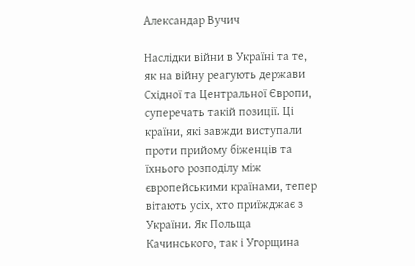Александар Вучич

Наслідки війни в Україні та те, як на війну реагують держави Східної та Центральної Європи, суперечать такій позиції. Ці країни, які завжди виступали проти прийому біженців та їхнього розподілу між європейськими країнами, тепер вітають усіх, хто приїжджає з України. Як Польща Качинського, так і Угорщина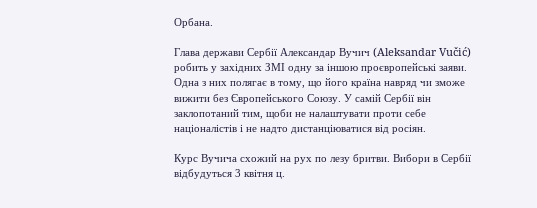Орбана.

Глава держави Сербії Александар Вучич (Aleksandar Vučić) робить у західних ЗМІ одну за іншою проєвропейські заяви. Одна з них полягає в тому, що його країна навряд чи зможе вижити без Європейського Союзу. У самій Сербії він заклопотаний тим, щоби не налаштувати проти себе націоналістів і не надто дистанціюватися від росіян.

Курс Вучича схожий на рух по лезу бритви. Вибори в Сербії відбудуться 3 квітня ц.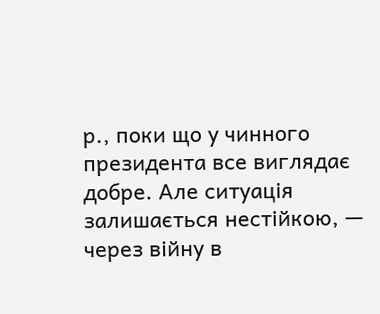р., поки що у чинного президента все виглядає добре. Але ситуація залишається нестійкою, — через війну в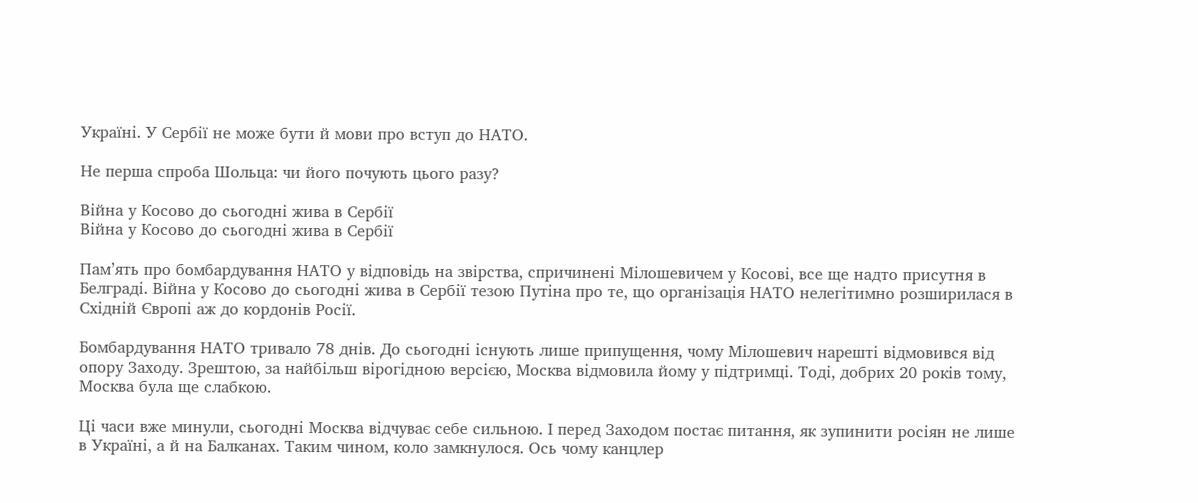Україні. У Сербії не може бути й мови про вступ до НАТО.

Не перша спроба Шольца: чи його почують цього разу?

Війна у Косово до сьогодні жива в Сербії
Війна у Косово до сьогодні жива в Сербії

Пам’ять про бомбардування НАТО у відповідь на звірства, спричинені Мілошевичем у Косові, все ще надто присутня в Белграді. Війна у Косово до сьогодні жива в Сербії тезою Путіна про те, що організація НАТО нелегітимно розширилася в Східній Європі аж до кордонів Росії.

Бомбардування НАТО тривало 78 днів. До сьогодні існують лише припущення, чому Мілошевич нарешті відмовився від опору Заходу. Зрештою, за найбільш вірогідною версією, Москва відмовила йому у підтримці. Тоді, добрих 20 років тому, Москва була ще слабкою.

Ці часи вже минули, сьогодні Москва відчуває себе сильною. І перед Заходом постає питання, як зупинити росіян не лише в Україні, а й на Балканах. Таким чином, коло замкнулося. Ось чому канцлер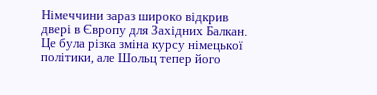Німеччини зараз широко відкрив двері в Європу для Західних Балкан. Це була різка зміна курсу німецької політики, але Шольц тепер його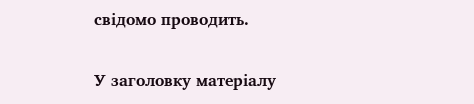свідомо проводить.

У заголовку матеріалу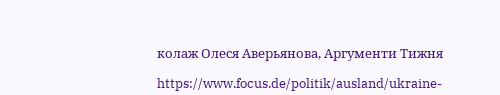колаж Олеся Аверьянова, Аргументи Тижня

https://www.focus.de/politik/ausland/ukraine-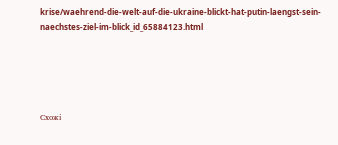krise/waehrend-die-welt-auf-die-ukraine-blickt-hat-putin-laengst-sein-naechstes-ziel-im-blick_id_65884123.html





Схожі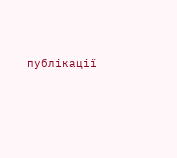публікації